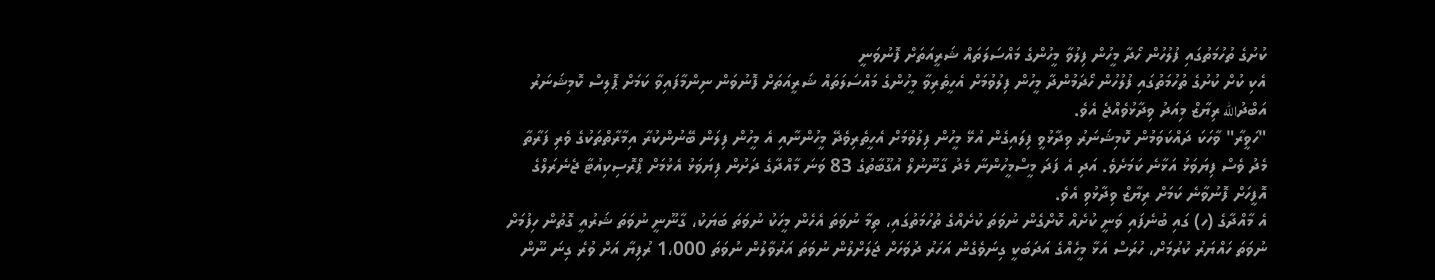ކުށުގެ ތުހުމަތުގައި ފުލުހުން ހޯދާ މީހުން ފިލުވާ މީހުންގެ މައްސަލަތައް ޝަރީއަތަށް ފޮނުވަނީ
އެކި ކުށް ކުށުގެ ތުހުމަތުގައި ފުލުހުން ހޯދަމުންދާ މީހުން ފިލުވުމަށް އެހީތެރިވާ މީހުންގެ މައްސަލަތައް ޝަރީއަތަށް ފޮނުވަން ނިންމާފައިވާ ކަމަށް ޕޮލިސް ކޮމިޝަނަރު އަބްދުالله ރިޔާޒް މިއަދު ވިދާޅުވެއްޖެ އެވެ.
"ހަވީރާ" ވާހަކަ ދައްކަވަމުން ކޮމިޝަނަރު ވިދާޅުވީ ފިލައިގެން އުޅޭ މީހުން ފިލުވުމަށް އެހީތެރިވެދޭ މީހުންނާއި އެ މީހުން ފިލަން ބޭނުންކުރާ އިމާރާތްތަކުގެ ވެރި ފަރާތާ މެދު ވެސް ފިޔަވަޅު އަޅާނެ ކަމަށެވެ. އަދި އެ ފަދަ މީސްމީހުންނާ މެދު ގާނޫނުލް އުގޫބާތުގެ 83 ވަނަ މާއްދާގެ ދަށުން ފިޔަވަޅު އެޅުމަށް ޕްރޮސިކިއުޓާ ޖެނެރަލްގެ އޮފީހަށް ފޮނުވާނެ ކަމަށް ރިޔާޒް ވިދާޅުވި އެވެ.
އެ މާއްދާގެ (ހ) ގައި ބުނެފައި ވަނީ ކުށެއް ކޮށްގެން ނުވަތަ ކުށެއްގެ ތުހުމަތުގައި، ތިމާ ނުވަތަ އެހެން މީހަކު ނުވަތަ ބަޔަކު، ގާނޫނީ ނުވަތަ ޝަރުއީ ގޮތުން ހިފުމަށް ނުވަތަ ހައްޔަރު ކުރުމަށް، ހުރަސް އަޅާ މީހެއްގެ އަދަބަކީ ގިނަވެގެން އަހަރު ދުވަހަށް ޖަލަށްލުން ނުވަތަ އަރުވާލުން ނުވަތަ 1،000 ރުފިޔާ އަށް ވުރެ ގިނަ ނޫން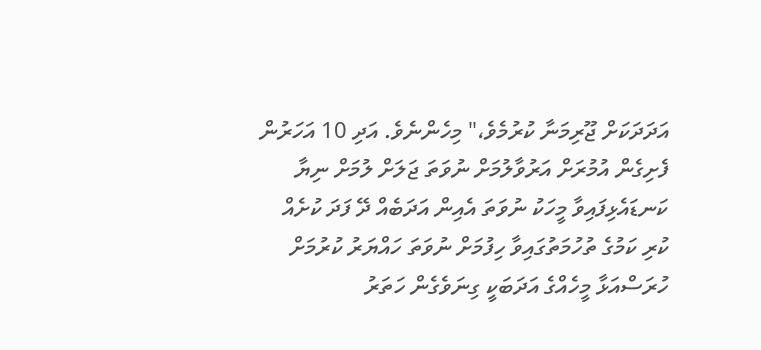އަދަދަކަށް ޖޫރިމަނާ ކުރުމެވެ،" މިހެންނެވެ. އަދި 10 އަހަރުން ފެށިގެން އުމުރަށް އަރުވާލުމަށް ނުވަތަ ޖަލަށް ލުމަށް ނިޔާ ކަނޑައެޅިފައިވާ މީހަކު ނުވަތަ އެއިން އަދަބެއް ދޭ ފަދަ ކުށެއް ކުރި ކަމުގެ ތުހުމަތުގައިވާ ހިފުމަށް ނުވަތަ ހައްޔަރު ކުރުމަށް ހުރަސްއަޅާ މީހެއްގެ އަދަބަކީ ގިނަވެގެން ހަތަރު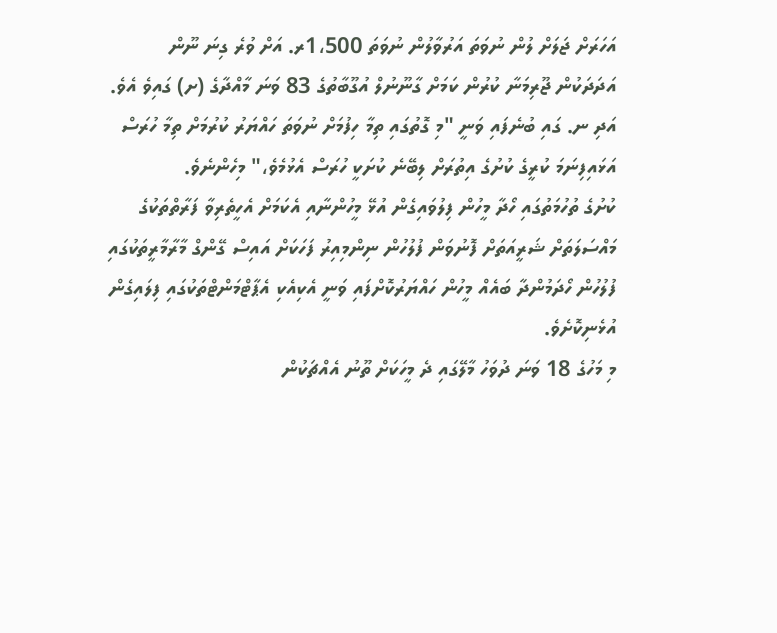އަހަރަށް ޖަލަށް ލުން ނުވަތަ އަރުވާލުން ނުވަތަ 1،500ރ. އަށް ވުރެ ގިނަ ނޫން އަދަދަކުން ޖޫރިމަނާ ކުރުން ކަމަށް ގާނޫނުލް އުގޫބާތުގެ 83 ވަނަ މާއްދާގެ (ށ) ގައިވެ އެވެ. އަދި ނ. ގައި ބުނެފައި ވަނީ "މި ގޮތުގައި ތިމާ ހިފުމަށް ނުވަތަ ހައްޔަރު ކުރުމަށް ތިމާ ހުރަސް އަޅައިފިނަމަ ކުރީގެ ކުށުގެ އިތުރަށް ލިބޭނެ ކުށަކީ ހުރަސް އެޅުމެވެ،" މިހެންނެވެ.
ކުށުގެ ތުހުމަތުގައި ހޯދާ މީހުން ފިލުވައިގެން އުޅޭ މީހުންނާއި އެކަމަށް އެހީތެރިވާ ފަރާތްތަކުގެ މައްސަލަތަށް ޝަރީއަތަށް ފޮނުވަން ފުލުހުން ނިންމިއިރު ފަހަކަށް އައިސް ގޭންގް މާރާމާރީތަކުގައި ފުލުހުން ހޯދަމުންދާ ބައެއް މީހުން ހައްޔަރުކޮށްފައި ވަނީ އެކިއެކި އެޕާޓްމަންޓްތަކުގައި ފިލައިގެން އުޅެނިކޮށެވެ.
މި މަހުގެ 18 ވަނަ ދުވަހު މާލޭގައި ދެ މީހަކަށް ތޫނު އެއްޗަކުން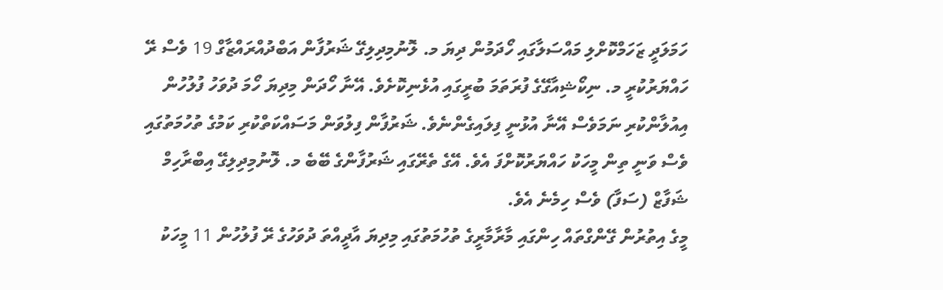ހަމަލަދީ ޒަހަމްކޮށްލި މައްސަލާގައި ހޯދަމުން ދިޔަ މ. ލޮނުމިދިލިގޭ ޝަރުފާން އަބްދުއްރައްޒާގް 19 ވެސް ރޭ ހައްޔަރުކުރީ މ. ނިކޯޝިއާގޭގެ ފުރަތަމަ ބުރީގައި އުޅެނިކޮށެވެ. އޭނާ ހޯދަން މިދިޔަ ހޯމަ ދުވަހު ފުލުހުން އިއުލާންކުރި ނަމަވެސް އޭނާ އުޅުނީ ފިލައިގެންނެވެ. ޝަރުފާން ފިލުވަން މަސައްކަތްކުރި ކަމުގެ ތުހުމަތުގައި ވެސް ވަނީ ތިން މީހަކު ހައްޔަރުކޮށްފަ އެވެ. އޭގެ ތެރޭގައި ޝަރުފާންގެ ބޭބެ މ. ލޮނުމިދިލިގޭ އިބްރާހިމް ޝަފާޒް (ސަފާ) ވެސް ހިމެނެ އެވެ.
މީގެ އިތުރުން ގޭންގްތައް ހިންގައި މާރާމާރީގެ ތުހުމަތުގައި މިދިޔަ އާދީއްތަ ދުވަހުގެ ރޭ ފުލުހުން 11 މީހަކު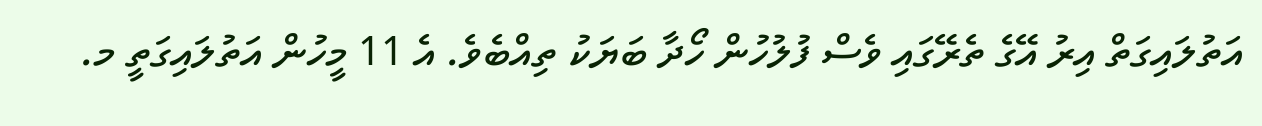އަތުލައިގަތް އިރު އޭގެ ތެރޭގައި ވެސް ފުލުހުން ހޯދާ ބަޔަކު ތިއްބެވެ. އެ 11 މީހުން އަތުލައިގަތީ މ.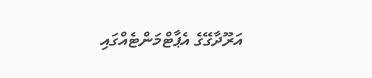އަރޫދާގޭގެ އެޕާޓްމަންޓެއްގައި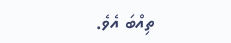ތިއްބަ އެވެ.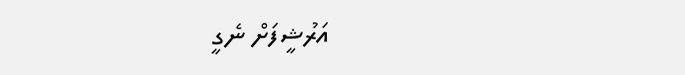އަރުޝީފަށް ނެގީ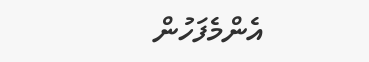އެންމެފަހުން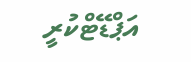އަޕްޑޭޓްކުރީ